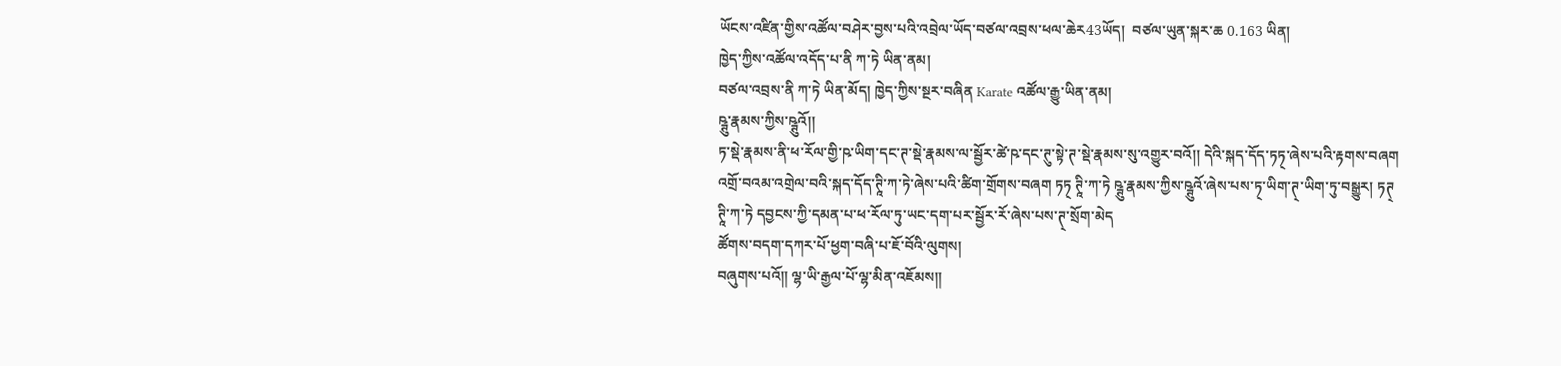ཡོངས་འཛིན་གྱིས་འཚོལ་བཤེར་བྱས་པའི་འབྲེལ་ཡོད་བཙལ་འབྲས་ཕལ་ཆེར43ཡོད།  བཙལ་ཡུན་སྐར་ཆ 0.163 ཡིན།
ཁྱེད་ཀྱིས་འཚོལ་འདོད་པ་ནི ཀ་ཏེ ཡིན་ནམ།
བཙལ་འབྲས་ནི ཀ་ཏེ ཡིན་མོད། ཁྱེད་ཀྱིས་སྔར་བཞིན Karate འཚོལ་རྒྱུ་ཡིན་ནམ།
ཥྚུ་རྣམས་ཀྱིས་ཥྚུའོ།།
ཏ་སྡེ་རྣམས་ནི་ཕ་རོལ་གྱི་ཥ་ཡིག་དང་ཊ་སྡེ་རྣམས་ལ་སྦྱོར་ཚེ་ཥ་དང་ཊུ་སྟེ་ཊ་སྡེ་རྣམས་སུ་འགྱུར་བའོ།། དེའི་སྐད་དོད་ཏཏ྄་ཞེས་པའི་རྟགས་བཞག འགྲོ་བའམ་འགྲེལ་བའི་སྐད་དོད་ཊཱི་ཀ་ཏེ་ཞེས་པའི་ཚིག་གྲོགས་བཞག ཏཏ྄ ཊཱི་ཀ་ཏེ ཥྚུ་རྣམས་ཀྱིས་ཥྚུའོ་ཞེས་པས་ཏ྄་ཡིག་ཊ྄་ཡིག་ཏུ་བསྒྱུར། ཏཊ྄ ཊཱི་ཀ་ཏེ དབྱངས་ཀྱི་དམན་པ་ཕ་རོལ་ཏུ་ཡང་དག་པར་སྦྱོར་རོ་ཞེས་པས་ཊ྄་སྲོག་མེད
ཚོགས་བདག་དཀར་པོ་ཕྱག་བཞི་པ་ཇོ་བོའི་ལུགས།
བཞུགས་པའོ༎ ལྷ་ཡི་རྒྱལ་པོ་ལྷ་མིན་འཇོམས༎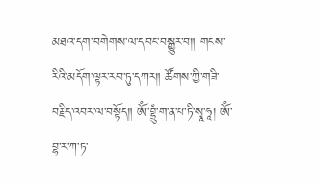མཐའ་དག་བགེགས་ལ་དབང་བསྒྱུར་བ༎ གངས་རིའི་མདོག་ལྟར་རབ་ཏུ་དཀར༎ ཚོགས་ཀྱི་གཟི་བརྗིད་འབར་ལ་བསྟོད༎ ཨོཾ་བྷྲུཾ་ག་ན་པ་ཏི་སྭཱ་ཧཱ། ཨོཾ་བྷ་ར་ཀ་ཏ་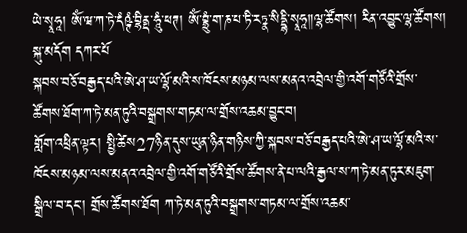ཡེ་སྭཱཧཱ། ཨོཾ་ཝ་ཀ་ཏེ་དཾཥྚཾ་བྷིནྡ་ཧཱུཾ་ཕཊ། ཨོཾ་བྷྲུཾ་ག་ཎ་པ་ཏི་རཏྣ་སིདྡྷི་སྭཱཧཱ༎ལྷ་ཚོགས། རིན་འབྱུང་ལྷ་ཚོགས། སྐུ་མདོག དཀར་པོ
སྐབས་བཅོ་བརྒྱད་པའི་ཨེ་ཤ་ཡ་ལྷོ་མའི་ས་ཁོངས་མཉམ་ལས་མནའ་འབྲེལ་གྱི་འགོ་གཙོའི་གྲོས་ཚོགས་ཐོག་ཀ་ཏེ་མན་ཏུའི་བསྒྲགས་གཏམ་ལ་གྲོས་འཆམ་བྱུང་བ།
གློག་འཕྲིན་ལྟར། སྤྱི་ཚེས27ཉིན་དུས་ཡུན་ཉིན་གཉིས་ཀྱི་སྐབས་བཅོ་བརྒྱད་པའི་ཨེ་ཤ་ཡ་ལྷོ་མའི་ས་ཁོངས་མཉམ་ལས་མནའ་འབྲེལ་གྱི་འགོ་གཙོའི་གྲོས་ཚོགས་ནེ་པ་ལའི་རྒྱལ་ས་ཀ་ཏེ་མན་ཏུར་མཇུག་སྒྲིལ་བ་དང་། གྲོས་ཚོགས་ཐོག ཀ་ཏེ་མན་ཏུའི་བསྒྲགས་གཏམ་ལ་གྲོས་འཆམ་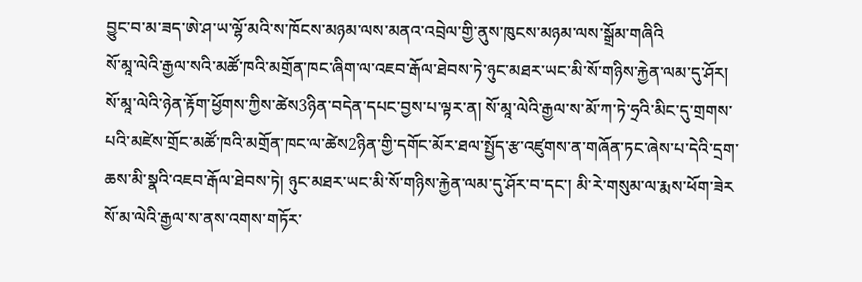བྱུང་བ་མ་ཟད་ཨེ་ཤ་ཡ་ལྷོ་མའི་ས་ཁོངས་མཉམ་ལས་མནའ་འབྲེལ་གྱི་ནུས་ཁུངས་མཉམ་ལས་སྒྲོམ་གཞིའི
སོ་མཱ་ལེའི་རྒྱལ་སའི་མཚོ་ཁའི་མགྲོན་ཁང་ཞིག་ལ་འཇབ་རྒོལ་ཐེབས་ཏེ་ཉུང་མཐར་ཡང་མི་སོ་གཉིས་རྐྱེན་ལམ་དུ་ཤོར།
སོ་མཱ་ལེའི་ཉེན་རྟོག་ཕྱོགས་ཀྱིས་ཚེས3ཉིན་བདེན་དཔང་བྱས་པ་ལྟར་ན། སོ་མཱ་ལེའི་རྒྱལ་ས་མོ་ཀ་ཏེ་ཧྲའི་མིང་དུ་གྲགས་པའི་མཛེས་གྲོང་མཚོ་ཁའི་མགྲོན་ཁང་ལ་ཚེས2ཉིན་གྱི་དགོང་མོར་ཐལ་སྤྱོད་རྩ་འཛུགས་ན་གཞོན་ཏང་ཞེས་པ་དེའི་དྲག་ཆས་མི་སྣའི་འཇབ་རྒོལ་ཐེབས་ཏེ། ཉུང་མཐར་ཡང་མི་སོ་གཉིས་རྐྱེན་ལམ་དུ་ཤོར་བ་དང་། མི་རེ་གསུམ་ལ་རྨས་ཕོག་ཟེར
སོ་མ་ལེའི་རྒྱལ་ས་ནས་འགས་གཏོར་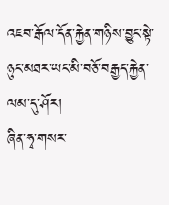འཇབ་རྒོལ་དོན་རྐྱེན་གཉིས་བྱུང་སྟེ་ཉུང་མཐར་ཡང་མི་བཅོ་བརྒྱད་རྐྱེན་ལམ་དུ་ཤོར།
ཞིན་ཧྭ་གསར་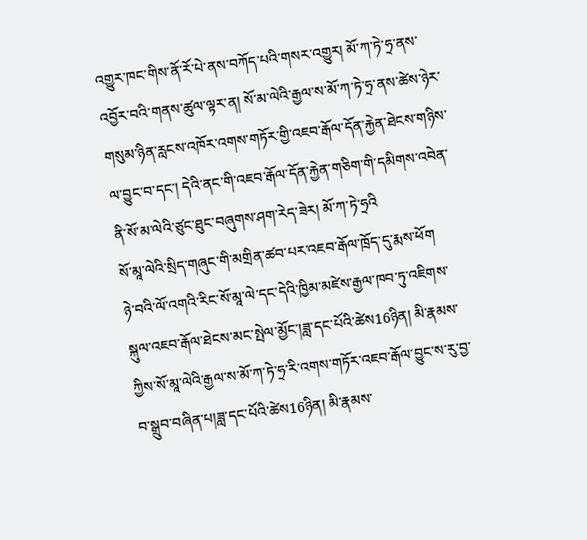འགྱུར་ཁང་གིས་ནོ་རོ་པེ་ནས་བཀོད་པའི་གསར་འགྱུར། མོ་ཀ་ཏེ་ཧྲ་ནས་འབྱོར་བའི་གནས་ཚུལ་ལྟར་ན། སོ་མ་ལེའི་རྒྱལ་ས་མོ་ཀ་ཏེ་ཧྲ་ནས་ཚེས་ཉེར་གསུམ་ཉིན་རླངས་འཁོར་འགས་གཏོར་གྱི་འཇབ་རྒོལ་དོན་རྐྱེན་ཐེངས་གཉིས་ལ་བྱུང་བ་དང་། དེའི་ནང་གི་འཇབ་རྒོལ་དོན་རྐྱེན་གཅིག་གི་དམིགས་འབེན་ནི་སོ་མ་ལེའི་ཙུང་ཐུང་བཞུགས་ཤག་རེད་ཟེར། མོ་ཀ་ཏེ་ཧྲའི
སོ་མཱ་ལེའི་སྲིད་གཞུང་གི་མགྲིན་ཚབ་པར་འཇབ་རྒོལ་ཁྲོད་དུ་རྨས་ཕོག
ཉེ་བའི་ལོ་འགའི་རིང་སོ་མཱ་ལེ་དང་དེའི་ཁྱིམ་མཛེས་རྒྱལ་ཁབ་ཏུ་འཇིགས་སྐུལ་འཇབ་རྒོལ་ཐེངས་མང་སྤེལ་མྱོང་།ཟླ་དང་པོའི་ཚེས16ཉིན། མི་རྣམས་ཀྱིས་སོ་མཱ་ལེའི་རྒྱལ་ས་མོ་ཀ་ཏེ་ཧྲ་རི་འགས་གཏོར་འཇབ་རྒོལ་བྱུང་ས་རུ་བྱ་བ་སྒྲུབ་བཞིན་པ།ཟླ་དང་པོའི་ཚེས16ཉིན། མི་རྣམས་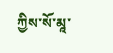ཀྱིས་སོ་མཱ་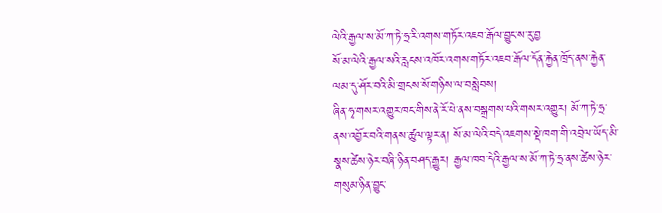ལེའི་རྒྱལ་ས་མོ་ཀ་ཏེ་ཧྲ་རི་འགས་གཏོར་འཇབ་རྒོལ་བྱུང་ས་རུ་བྱ
སོ་མ་ལེའི་རྒྱལ་སའི་རླངས་འཁོར་འགས་གཏོར་འཇབ་རྒོལ་དོན་རྐྱེན་ཁྲོད་ནས་རྐྱེན་ལམ་དུ་ཤོར་བའི་མི་གྲངས་སོ་གཉིས་ལ་བསླེབས།
ཞིན་ཧྭ་གསར་འགྱུར་ཁང་གིས་ནེ་རོ་པེ་ནས་བསྒྲགས་པའི་གསར་འགྱུར། མོ་ཀ་ཏེ་ཧྲ་ནས་འབྱོར་བའི་གནས་ཚུལ་ལྟར་ན། སོ་མ་ལེའི་བདེ་འཇགས་སྡེ་ཁག་གི་འབྲེལ་ཡོད་མི་སྣས་ཚེས་ཉེར་བཞི་ཉིན་བཤད་རྒྱུར། རྒྱལ་ཁབ་དེའི་རྒྱལ་ས་མོ་ཀ་ཏེ་ཧྲ་ནས་ཚེས་ཉེར་གསུམ་ཉིན་བྱུང་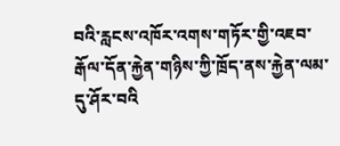བའི་རླངས་འཁོར་འགས་གཏོར་གྱི་འཇབ་རྒོལ་དོན་རྐྱེན་གཉིས་ཀྱི་ཁྲོད་ནས་རྐྱེན་ལམ་དུ་ཤོར་བའི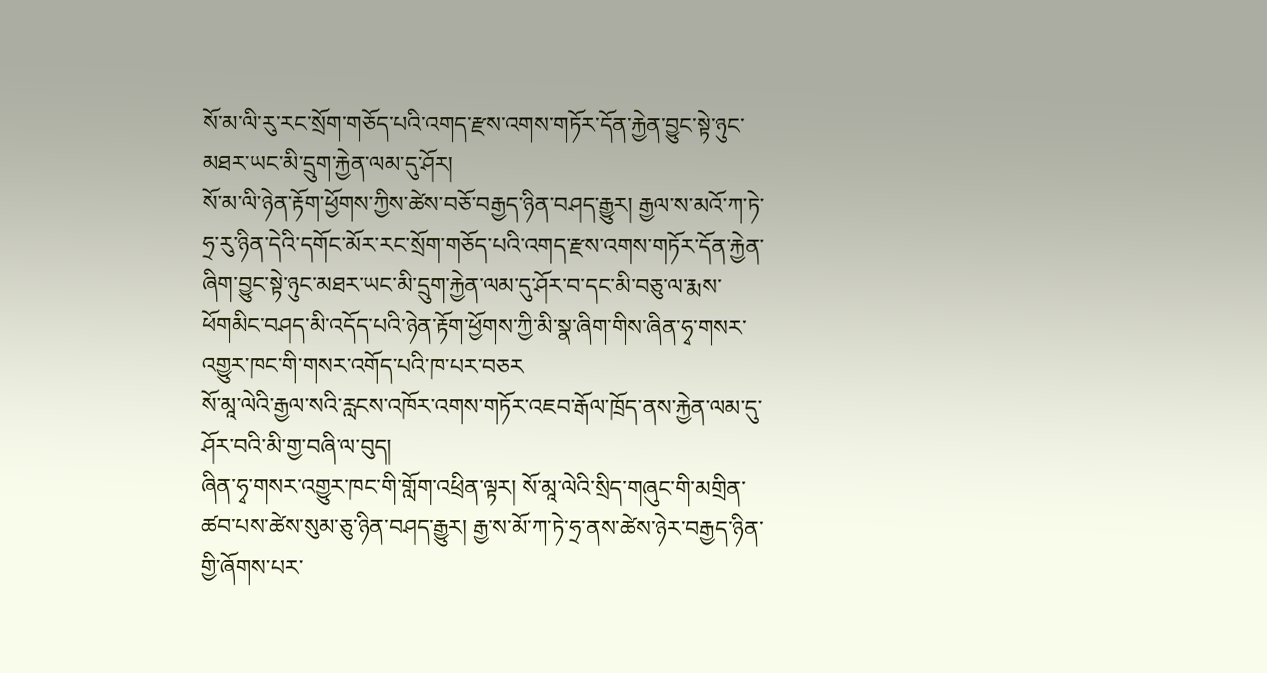སོ་མ་ལི་རུ་རང་སྲོག་གཅོད་པའི་འགད་རྫས་འགས་གཏོར་དོན་རྐྱེན་བྱུང་སྟེ་ཉུང་མཐར་ཡང་མི་དྲུག་རྐྱེན་ལམ་དུ་ཤོར།
སོ་མ་ལི་ཉེན་རྟོག་ཕྱོགས་ཀྱིས་ཚེས་བཅོ་བརྒྱད་ཉིན་བཤད་རྒྱུར། རྒྱལ་ས་མའོ་ཀ་ཏེ་ཧྲ་རུ་ཉིན་དེའི་དགོང་མོར་རང་སྲོག་གཅོད་པའི་འགད་རྫས་འགས་གཏོར་དོན་རྐྱེན་ཞིག་བྱུང་སྟེ་ཉུང་མཐར་ཡང་མི་དྲུག་རྐྱེན་ལམ་དུ་ཤོར་བ་དང་མི་བཅུ་ལ་རྨས་ཕོགམིང་བཤད་མི་འདོད་པའི་ཉེན་རྟོག་ཕྱོགས་ཀྱི་མི་སྣ་ཞིག་གིས་ཞིན་ཧྭ་གསར་འགྱུར་ཁང་གི་གསར་འགོད་པའི་ཁ་པར་བཅར
སོ་མཱ་ལེའི་རྒྱལ་སའི་རླངས་འཁོར་འགས་གཏོར་འཇབ་རྒོལ་ཁྲོད་ནས་རྐྱེན་ལམ་དུ་ཤོར་བའི་མི་གྱ་བཞི་ལ་བུད།
ཞིན་ཧྭ་གསར་འགྱུར་ཁང་གི་གློག་འཕྲིན་ལྟར། སོ་མཱ་ལེའི་སྲིད་གཞུང་གི་མགྲིན་ཚབ་པས་ཚེས་སུམ་ཅུ་ཉིན་བཤད་རྒྱུར། རྒྱ་ས་མོ་ཀ་ཏེ་ཧྲ་ནས་ཚེས་ཉེར་བརྒྱད་ཉིན་གྱི་ཞོགས་པར་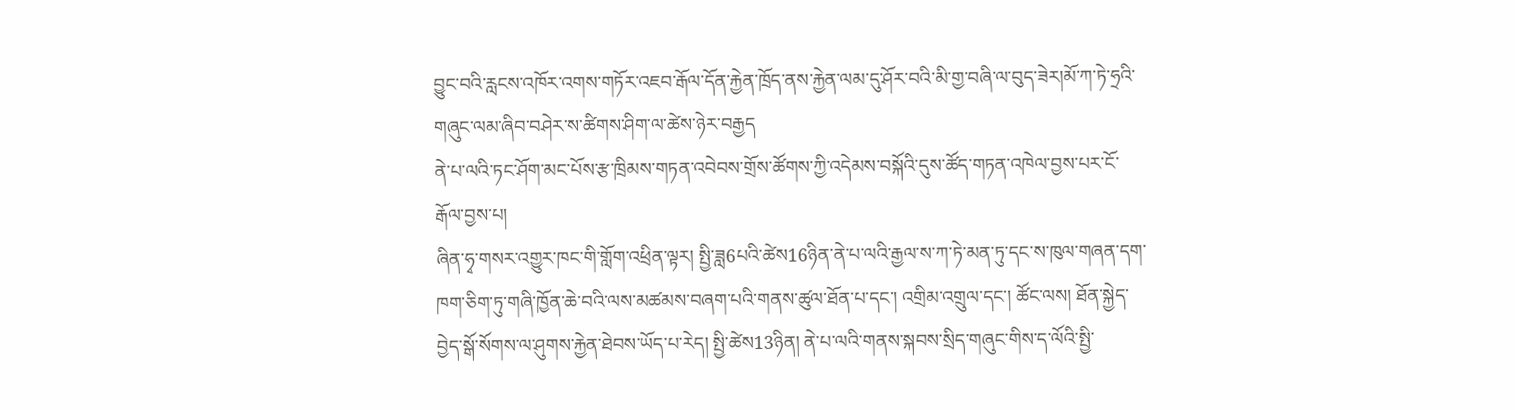བྱུང་བའི་རླངས་འཁོར་འགས་གཏོར་འཇབ་རྒོལ་དོན་རྐྱེན་ཁྲོད་ནས་རྐྱེན་ལམ་དུ་ཤོར་བའི་མི་གྱ་བཞི་ལ་བུད་ཟེར།མོ་ཀ་ཏེ་ཧྲའི་གཞུང་ལམ་ཞིབ་བཤེར་ས་ཚིགས་ཤིག་ལ་ཚེས་ཉེར་བརྒྱད
ནེ་པ་ལའི་ཏང་ཤོག་མང་པོས་རྩ་ཁྲིམས་གཏན་འབེབས་གྲོས་ཚོགས་ཀྱི་འདེམས་བསྐོའི་དུས་ཚོད་གཏན་འཁེལ་བྱས་པར་ངོ་རྒོལ་བྱས་པ།
ཞིན་ཧྭ་གསར་འགྱུར་ཁང་གི་གློག་འཕྲིན་ལྟར། སྤྱི་ཟླ6པའི་ཚེས16ཉིན་ནེ་པ་ལའི་རྒྱལ་ས་ཀ་ཏེ་མན་ཏུ་དང་ས་ཁུལ་གཞན་དག་ཁག་ཅིག་ཏུ་གཞི་ཁྱོན་ཆེ་བའི་ལས་མཚམས་བཞག་པའི་གནས་ཚུལ་ཐོན་པ་དང་། འགྲིམ་འགྲུལ་དང་། ཚོང་ལས། ཐོན་སྐྱེད་བྱེད་སྒོ་སོགས་ལ་ཤུགས་རྐྱེན་ཐེབས་ཡོད་པ་རེད། སྤྱི་ཚེས13ཉིན། ནེ་པ་ལའི་གནས་སྐབས་སྲིད་གཞུང་གིས་ད་ལོའི་སྤྱི་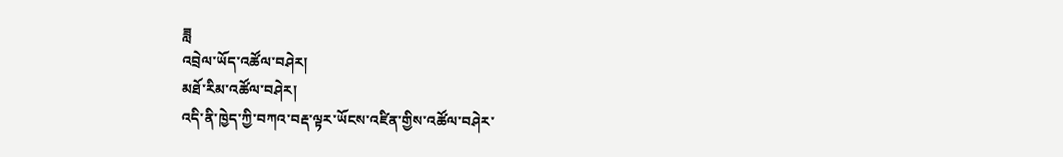ཟླ
འབྲེལ་ཡོད་འཚོལ་བཤེར།
མཐོ་རིམ་འཚོལ་བཤེར།
འདི་ནི་ཁྱེད་ཀྱི་བཀའ་བརྡ་ལྟར་ཡོངས་འཛིན་གྱིས་འཚོལ་བཤེར་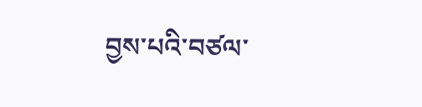བྱས་པའི་བཙལ་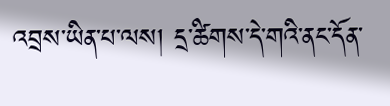འབྲས་ཡིན་པ་ལས། དྲ་ཚིགས་དེ་གའི་ནང་དོན་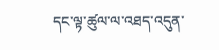དང་ལྟ་ཚུལ་ལ་འཐད་འདུན་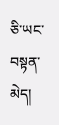ཅི་ཡང་བསྟན་མེད།